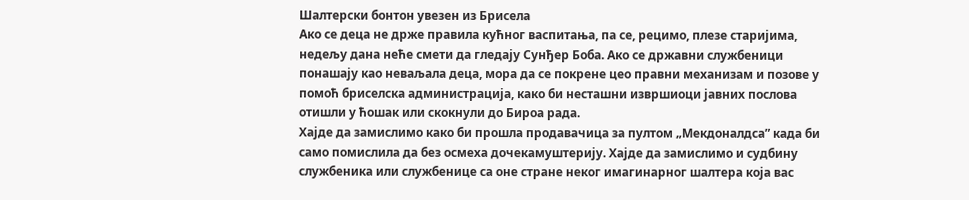Шалтерски бонтон увезен из Брисела
Ако се деца не држе правила кућног васпитања, па се, рецимо, плезе старијима, недељу дана неће смети да гледају Сунђер Боба. Ако се државни службеници понашају као неваљала деца, мора да се покрене цео правни механизам и позове у помоћ бриселска администрација, како би несташни извршиоци јавних послова отишли у ћошак или скокнули до Бироа рада.
Хајде да замислимо како би прошла продавачица за пултом „Мекдоналдса” када би само помислила да без осмеха дочекамуштерију. Хајде да замислимо и судбину службеника или службенице са оне стране неког имагинарног шалтера која вас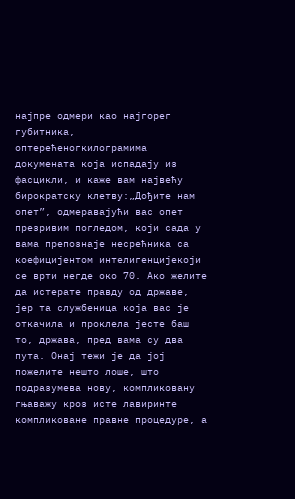најпре одмери као најгорег губитника, оптерећеногкилограмима докумената која испадају из фасцикли, и каже вам највећу бирократску клетву:„Дођите нам опет”, одмеравајући вас опет презривим погледом, који сада у вама препознаје несрећника са коефицијентом интелигенцијекоји се врти негде око 70. Ако желите да истерате правду од државе, јер та службеница која вас је откачила и проклела јесте баш то, држава, пред вама су два пута. Онај тежи је да јој пожелите нешто лоше, што подразумева нову, компликовану гњаважу кроз исте лавиринте компликоване правне процедуре, а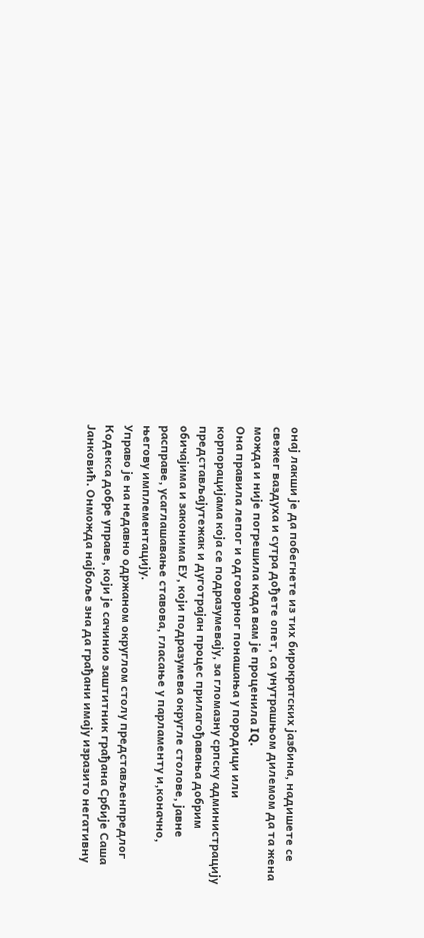онај лакши је да побегнете из тих бирократских јазбина, надишете се свежег ваздуха и сутра дођете опет, са унутрашњом дилемом да та жена можда и није погрешила када вам је проценила IQ.
Она правила лепог и одговорног понашања у породици или корпорацијама која се подразумевају, за гломазну српску администрацију представљајутежак и дуготрајан процес прилагођавања добрим обичајима и законима ЕУ, који подразумева округле столове, јавне расправе, усаглашавање ставова, гласање у парламенту и,коначно, његову имплементацију.
Управо је на недавно одржаном округлом столу представљенпредлог Кодекса добре управе, који је сачинио заштитник грађана Србије Саша Јанковић. Онможда најбоље зна да грађани имају изразито негативну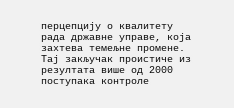перцепцију о квалитету рада државне управе, која захтева темељне промене. Тај закључак проистиче из резултата више од 2000 поступака контроле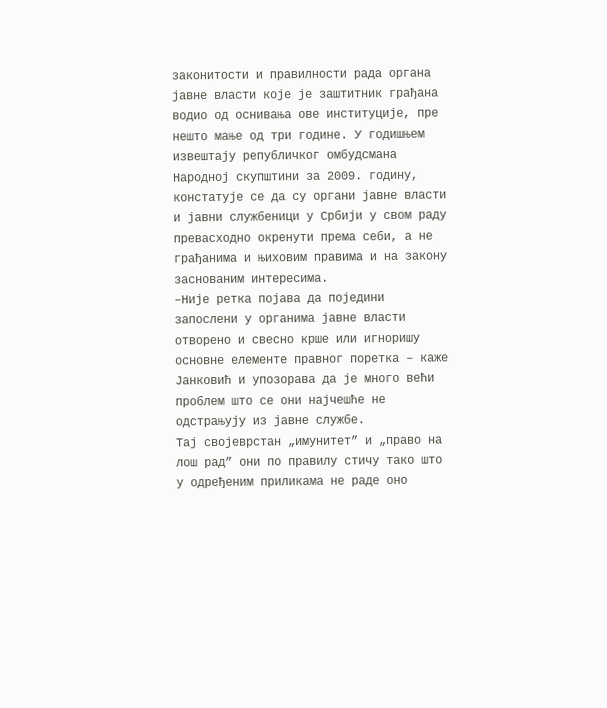законитости и правилности рада органа јавне власти које је заштитник грађана водио од оснивања ове институције, пре нешто мање од три године. У годишњем извештају републичког омбудсмана Народној скупштини за 2009. годину, констатује се да су органи јавне власти и јавни службеници у Србији у свом раду превасходно окренути према себи, а не грађанима и њиховим правима и на закону заснованим интересима.
–Није ретка појава да поједини запослени у органима јавне власти отворено и свесно крше или игноришу основне елементе правног поретка – каже Јанковић и упозорава да је много већи проблем што се они најчешће не одстрањују из јавне службе.
Тај својеврстан „имунитет” и „право на лош рад” они по правилу стичу тако што у одређеним приликама не раде оно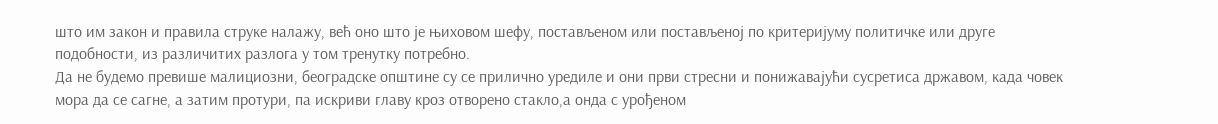што им закон и правила струке налажу, већ оно што је њиховом шефу, постављеном или постављеној по критеријуму политичке или друге подобности, из различитих разлога у том тренутку потребно.
Да не будемо превише малициозни, београдске општине су се прилично уредиле и они први стресни и понижавајући сусретиса државом, када човек мора да се сагне, а затим протури, па искриви главу кроз отворено стакло,а онда с урођеном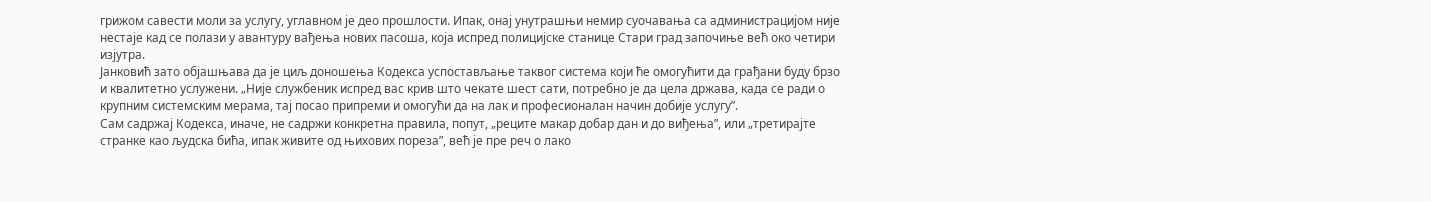грижом савести моли за услугу, углавном је део прошлости. Ипак, онај унутрашњи немир суочавања са администрацијом није нестаје кад се полази у авантуру вађења нових пасоша, која испред полицијске станице Стари град започиње већ око четири изјутра.
Јанковић зато објашњава да је циљ доношења Кодекса успостављање таквог система који ће омогућити да грађани буду брзо и квалитетно услужени. „Није службеник испред вас крив што чекате шест сати, потребно је да цела држава, када се ради о крупним системским мерама, тај посао припреми и омогући да на лак и професионалан начин добије услугу”.
Сам садржај Кодекса, иначе, не садржи конкретна правила, попут, „реците макар добар дан и до виђења”, или „третирајте странке као људска бића, ипак живите од њихових пореза”, већ је пре реч о лако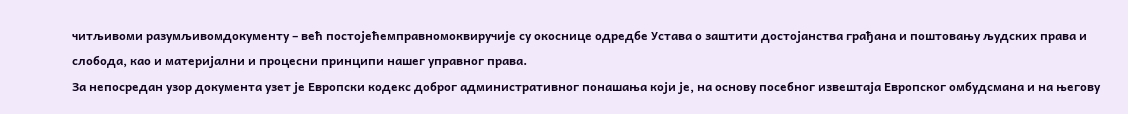читљивоми разумљивомдокументу – већ постојећемправномоквиручије су окоснице одредбе Устава о заштити достојанства грађана и поштовању људских права и слобода, као и материјални и процесни принципи нашег управног права.
За непосредан узор документа узет је Европски кодекс доброг административног понашања који је, на основу посебног извештаја Европског омбудсмана и на његову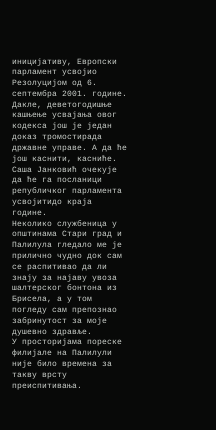иницијативу, Европски парламент усвојио Резолуцијом од 6. септембра 2001. године.
Дакле, деветогодишње кашњење усвајања овог кодекса још је један доказ тромостирада државне управе. А да ће још каснити, касниће. Саша Јанковић очекује да ће га посланици републичког парламента усвојитидо краја године.
Неколико службеница у општинама Стари град и Палилула гледало ме је прилично чудно док сам се распитивао да ли знају за најаву увоза шалтерског бонтона из Брисела, а у том погледу сам препознао забринутост за моје душевно здравље.
У просторијама пореске филијале на Палилули није било времена за такву врсту преиспитивања.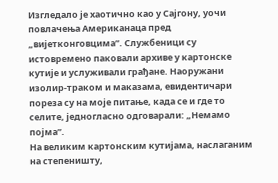Изгледало је хаотично као у Сајгону, уочи повлачења Американаца пред „вијетконговцима”. Службеници су истовремено паковали архиве у картонске кутије и услуживали грађане. Наоружани изолир-траком и маказама, евидентичари пореза су на моје питање, када се и где то селите, једногласно одговарали: „Немамо појма”.
На великим картонским кутијама, наслаганим на степеништу,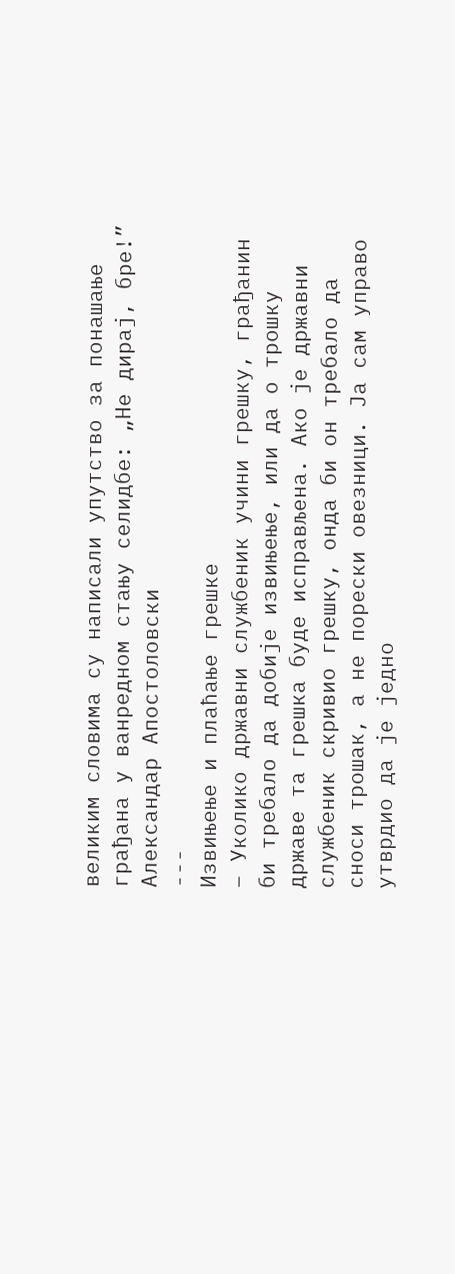великим словима су написали упутство за понашање грађана у ванредном стању селидбе: „Не дирај, бре!”
Александар Апостоловски
---
Извињење и плаћање грешке
– Уколико државни службеник учини грешку, грађанин би требало да добије извињење, или да о трошку државе та грешка буде исправљена. Ако је државни службеник скривио грешку, онда би он требало да сноси трошак, а не порески овезници. Ја сам управо утврдио да је једно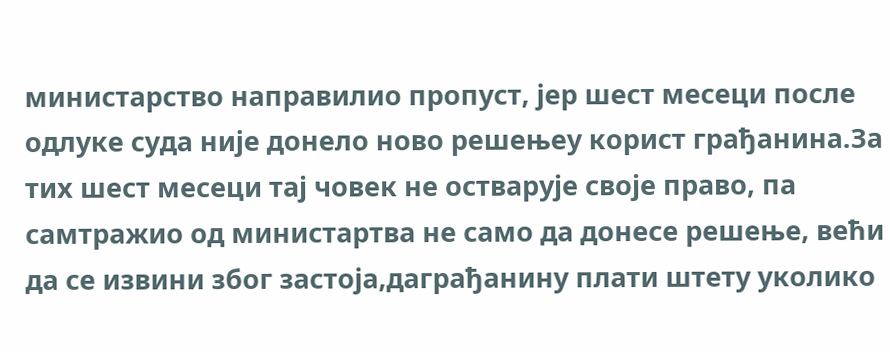министарство направилио пропуст, јер шест месеци после одлуке суда није донело ново решењеу корист грађанина.За тих шест месеци тај човек не остварује своје право, па самтражио од министартва не само да донесе решење, већи да се извини због застоја,даграђанину плати штету уколико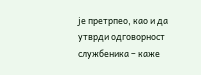је претрпео, као и да утврди одговорност службеника – каже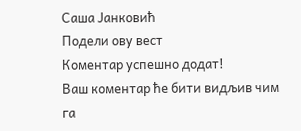Саша Јанковић
Подели ову вест
Комeнтар успeшно додат!
Ваш комeнтар ћe бити видљив чим га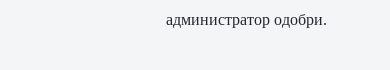администратор одобри.